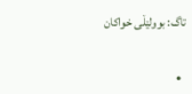تاگ: بوولێڵی خواکان

  •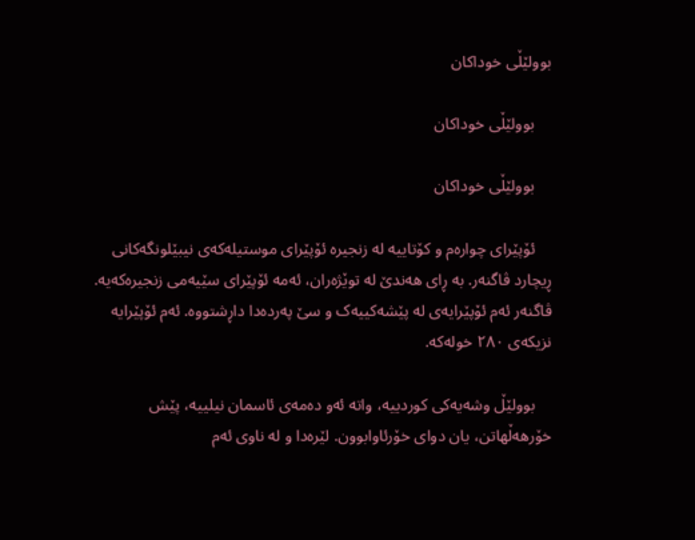بوولێڵی خوداکان

    بوولێڵی خوداکان

    بوولێڵی خوداکان

    ئۆپێرای چوارەم و کۆتاییە لە زنجیرە ئۆپێرای موستیلەکەی نیبێلونگەکانی ڕیچارد ڤاگنەر. بە ڕای هەندێ لە توێژەران، ئەمە ئۆپێرای سێیەمی زنجیرەکەیە. ڤاگنەر ئەم ئۆپێرایەی لە پێشەکییەک و سێ پەردەدا داڕشتووە. ئەم ئۆپێرایە نزیکەی ٢٨٠ خولەکە.

    بوولێڵ وشەیەکی کوردییە، واتە ئەو دەمەی ئاسمان نیلییە، پێش خۆرهەڵهاتن، یان دوای خۆرئاوابوون. لێرەدا و لە ناوی ئەم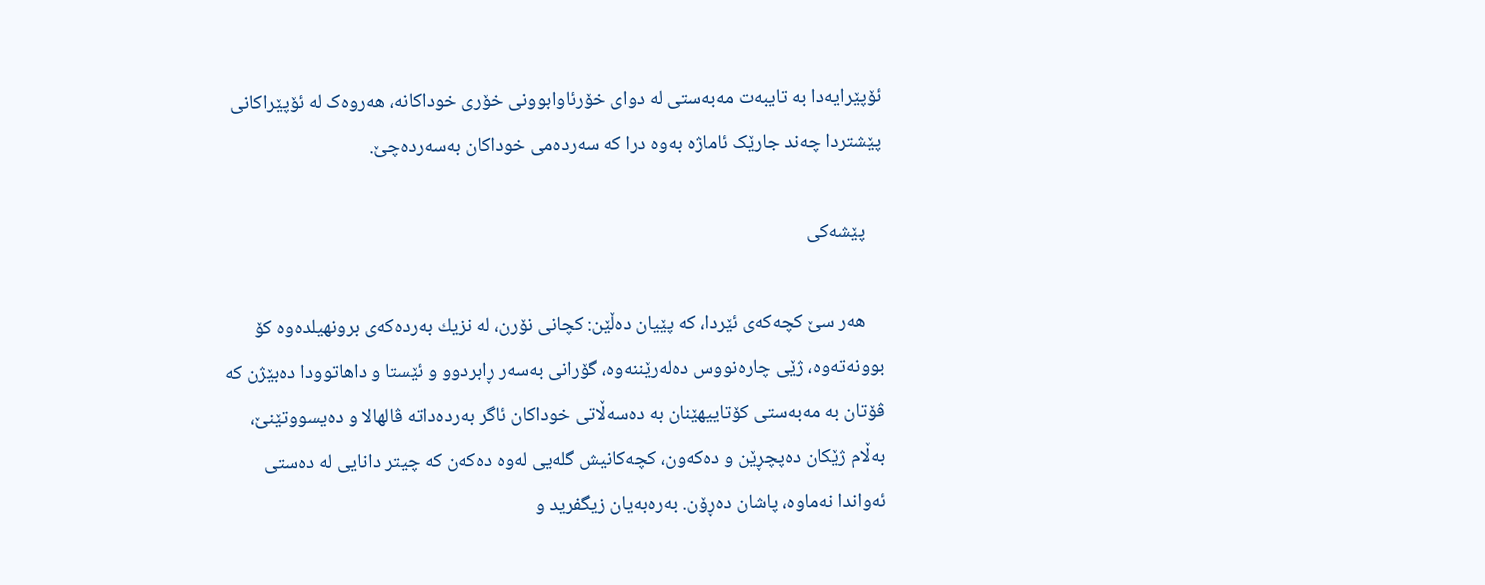ئۆپێرایەدا بە تایبەت مەبەستی لە دوای خۆرئاوابوونی خۆری خوداکانە، هەروەک لە ئۆپێراکانی پێشتردا چەند جارێک ئاماژە بەوە درا کە سەردەمی خوداکان بەسەردەچێ.

    پێشەكی

    هەر سێ كچەکەی ئێردا، کە پێیان دەڵێن: کچانی نۆرن، لە نزیك بەردەكەی برونهیلدەوە كۆ بوونەتەوە، ژێی چارەنووس دەلەرێننەوە، گۆرانی بەسەر ڕابردوو و ئێستا و داهاتوودا دەبێژن كە ڤۆتان بە مەبەستی كۆتاییهێنان بە دەسەڵاتی خوداكان ئاگر بەردەداتە ڤالهالا و دەیسووتێنێ، بەڵام ژێکان دەپچڕێن و دەكەون، کچەکانیش گلەیی لەوە دەكەن كە چیتر دانایی لە دەستی ئەواندا نەماوە، پاشان دەڕۆن. بەرەبەیان زیگفرید و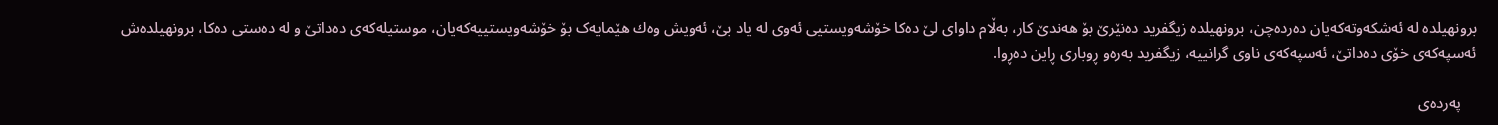برونهیلدە لە ئەشكەوتەكەیان دەردەچن، برونهیلدە زیگفرید دەنێرێ بۆ هەندێ كار، بەڵام داوای لێ دەكا خۆشەویستیی ئەوی لە یاد بێ، ئەویش وەك هێمایەک بۆ خۆشەویستییەكەیان، موستیلەكەی دەداتێ و لە دەستی دەكا، برونهیلدەش ئەسپەكەی خۆی دەداتێ، ئەسپەكەی ناوی گرانییە، زیگفرید بەرەو ڕوباری ڕاین دەڕوا.

    پەردەی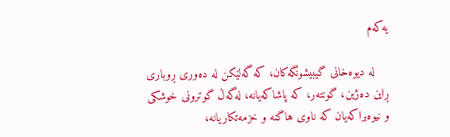یەكەم

    لە دیوەخانی گیبیشونگەكان، كە گەلێكن لە دەوری ڕوباری ڕاین دەژین، گونتەر، كە پاشاکەیانە، لەگەڵ گوترونی خوشکی و نیوەبراكەیان کە ناوی هاگنە و خزمەتكاریانە،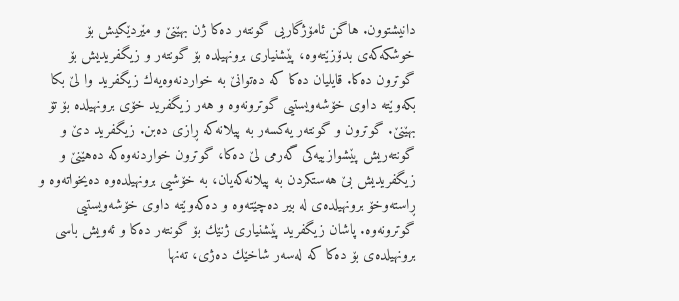دانیشتوون. هاگن ئامۆژگاریی گونتەر دەكا ژن بهێنێ و مێردێكیش بۆ خوشكەكەی بدۆزێتەوە، پێشنیاری برونهیلدە بۆ گونتەر و زیگفریدیش بۆ گوترون دەكا. قایلیان دەكا كە دەتوانێ بە خواردنەوەیەك زیگفرید وا لێ بكا بكەوێتە داوی خۆشەویستیی گوترونەوە و هەر زیگفرید خۆی برونهیلدە بۆ تۆ بهێنێ. گوترون و گونتەر یەكسەر بە پیلانەكە ڕازی دەبن. زیگفرید دێ و گونتەریش پێشوازییەکی گەرمی لێ دەكا، گوترون خواردنەوەكە دەهێنێ و زیگفریدیش بێ هەستکردن بە پیلانەكەیان، بە خۆشیی برونهیلدەوە دەیخواتەوە و ڕاستەوخۆ برونهیلدەی لە بیر دەچێتەوە و دەكەوێتە داوی خۆشەویستیی گوترونەوە. پاشان زیگفرید پێشنیاری ژنێك بۆ گونتەر دەكا و ئەویش باسی برونهیلدەی بۆ دەكا كە لەسەر شاخێك دەژی، تەنها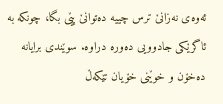ئەوەی نەزانێ ترس چییە دەتوانێ پێی بگا، چونكە بە ئاگرێكی جادوویی دەورە دراوە. سوێندی برایانە دەخۆن و خوێنی خۆیان تێكەڵ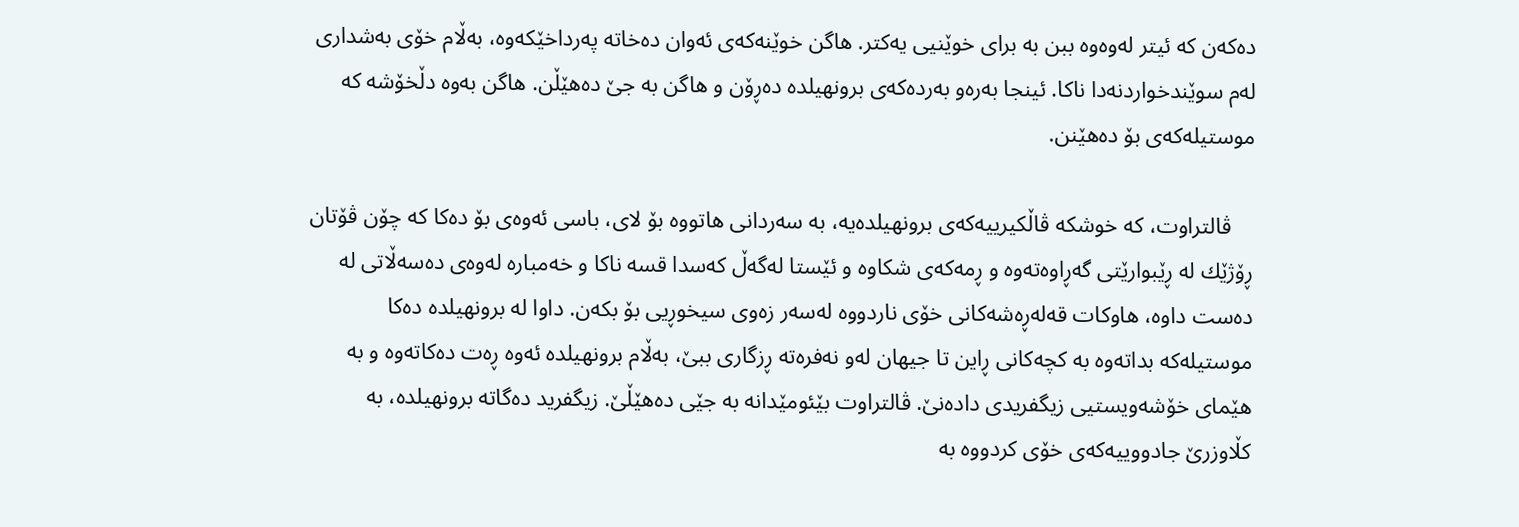دەكەن کە ئیتر لەوەوە ببن بە برای خوێنیی یەكتر. هاگن خوێنەكەی ئەوان دەخاتە پەرداخێكەوە، بەڵام خۆی بەشداری لەم سوێندخواردنەدا ناكا. ئینجا بەرەو بەردەكەی برونهیلدە دەڕۆن و هاگن ‌بە جێ دەهێڵن. هاگن بەوە دڵخۆشە كە موستیلەكەی بۆ دەهێنن.

    ڤالتراوت، کە خوشکە ڤاڵکیرییەکەی برونهیلدەیە، بە سەردانی هاتووە بۆ لای، باسی ئەوەی بۆ دەكا كە چۆن ڤۆتان ڕۆژێك لە ڕێبوارێتی گەڕاوەتەوە و ڕمەكەی شكاوە و ئێستا لەگەڵ كەسدا قسە ناكا و خەمبارە لەوەی دەسەڵاتی لە دەست داوە، هاوکات قەلەڕەشەكانی خۆی ناردووە لەسەر زەوی سیخوڕیی بۆ بكەن. داوا لە برونهیلدە دەكا موستیلەكە بداتەوە بە كچەكانی ڕاین تا جیهان لەو نەفرەتە ڕزگاری ببێ، بەڵام برونهیلدە ئەوە ڕەت دەكاتەوە و بە هێمای خۆشەویستیی زیگفریدی دادەنێ. ڤالتراوت بێئومێدانە بە ‌جێی دەهێڵێ. زیگفرید دەگاتە برونهیلدە، بە کڵاوزرێ جادووییەکەی خۆی كردووە‌ بە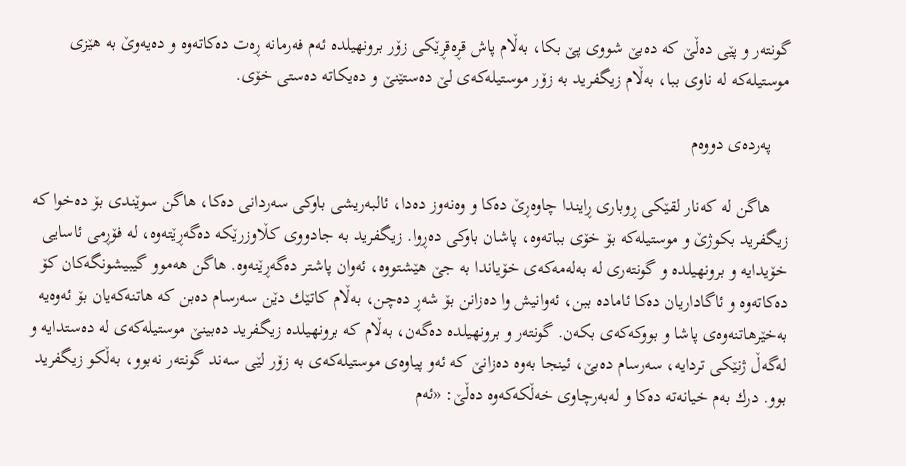گونتەر و پێی دەڵێ كە دەبێ شووی پێ بكا، بەڵام پاش قڕەقڕێكی زۆر برونهیلدە ئەم فەرمانە ڕەت دەكاتەوە و دەیەوێ بە هێزی موستیلەكە لە ناوی ببا، بەڵام زیگفرید بە زۆر موستیلەكەی لێ دەستێنێ و دەیكاتە دەستی خۆی.

    پەردەی دووەم

    هاگن لە كەنار لقێكی ڕوباری ڕایندا چاوەڕێ دەكا و وەنەوز دەدا، ئالبەریشی باوكی سەردانی دەكا، هاگن سوێندی بۆ دەخوا كە زیگفرید بكوژێ و موستیلەكە بۆ خۆی بباتەوە، پاشان باوكی دەڕوا. زیگفرید بە جادووی کڵاوزرێکە دەگەڕێتەوە، لە فۆڕمی ئاسایی خۆیدایە و برونهیلدە و گونتەری لە بەلەمەكەی خۆیاندا ‌بە جێ هێشتووە، ئەوان پاشتر دەگەڕێنەوە. هاگن هەموو گیبیشونگەكان كۆ دەكاتەوە و ئاگاداریان دەكا ئامادە ببن، ئەوانیش وا دەزانن بۆ شەڕ دەچن، بەڵام كاتێك دێن سەرسام دەبن كە هاتنەكەیان بۆ ئەوەیە بەخێرهاتنەوەی پاشا و بووكەكەی بكەن. گونتەر و برونهیلدە دەگەن، بەڵام کە برونهیلدە زیگفرید دەبینێ موستیلەكەی لە دەستدایە و لەگەڵ ژنێکی تردایە، سەرسام دەبێ، ئینجا بەوە دەزانێ كە ئەو پیاوەی موستیلەكەی بە زۆر لێی سەند گونتەر نەبوو، بەڵكو زیگفرید بوو. درك بەم خیانەتە دەكا و لەبەرچاوی خەڵكەكەوە دەڵێ: «ئەم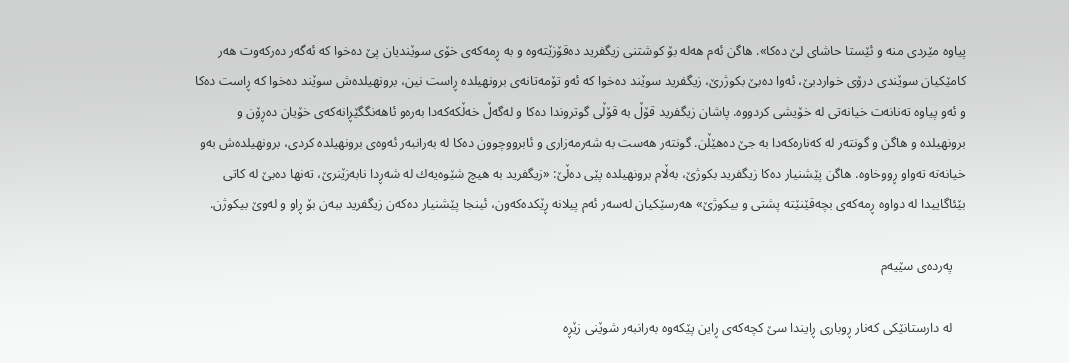پیاوە مێردی منە و ئێستا حاشای لێ دەكا». هاگن ئەم هەلە بۆ کوشتنی زیگفرید دەقۆزێتەوە و بە ڕمەكەی خۆی سوێندیان پێ دەخوا کە ئەگەر دەرکەوت هەر كامێكیان سوێندی درۆی خواردبێ،‌ ئەوا دەبێ بكوژرێ، زیگفرید سوێند دەخوا كە ئەو تۆمەتانەی برونهیلدە ڕاست نین، برونهیلدەش سوێند دەخوا كە ڕاست دەكا و ئەو پیاوە تەنانەت خیانەتی لە خۆیشی كردووە‌. پاشان زیگفرید قۆڵ بە قۆڵی گوتروندا دەكا و لەگەڵ خەڵكەكەدا بەرەو ئاهەنگگێڕانەكەی خۆیان دەڕۆن و برونهیلدە و هاگن و گونتەر لە كەنارەكەدا بە جێ دەهێڵن. گونتەر هەست بە شەرمەزاری و ئابرووچوون دەكا لە بەرانبەر ئەوەی برونهیلدە كردی، برونهیلدەش بەو خیانەتە تەواو ڕووخاوه. هاگن پێشنیار دەكا زیگفرید بكوژێ، بەڵام برونهیلدە پێی دەڵێ: «زیگفرید بە هیچ شێوەیەك لە شەڕدا نابەزێنرێ، تەنها دەبێ لە كاتی بێئاگاییدا لە دواوە ڕمەكەی بچەقێنێتە پشتی و بیكوژێ» هەرسێكیان لەسەر ئەم پیلانە ڕێکدەكەون، ئینجا پێشنیار دەكەن زیگفرید ببەن بۆ ڕاو و لەوێ بیكوژن.

    پەردەی سێیەم

    لە دارستانێكی كەنار ڕوباری ڕایندا سێ كچەكەی ڕاین پێكەوە بەرانبەر شوێنی زێڕە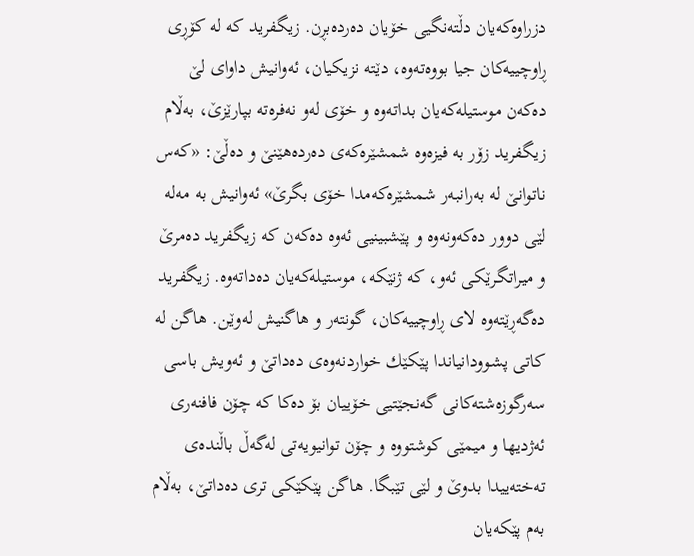دزراوەکەیان دڵتەنگیی خۆیان دەردەبڕن. زیگفرید كە لە کۆڕی ڕاوچییەكان جیا بووەتەوە، دێتە نزیکیان، ئەوانیش داوای لێ دەكەن موستیلەكەیان بداتەوە و خۆی لەو نەفرەتە بپارێزێ، بەڵام زیگفرید زۆر بە فیزەوە شمشێرەكەی دەردەهێنێ و دەڵێ: «كەس ناتوانێ لە بەرانبەر شمشێرەكەمدا خۆی بگرێ» ئەوانیش بە مەلە لێی دوور دەكەونەوە و پێشبینیی ئەوە دەكەن كە زیگفرید دەمرێ و میراتگرێكی ئەو، كە ژنێكە، موستیلەكەیان دەداتەوە. زیگفرید دەگەڕێتەوه لای ڕاوچییەکان، گونتەر و هاگنیش لەوێن. هاگن لە كاتی پشوودانیاندا پێكێك خواردنەوەی دەداتێ و ئەویش باسی سەرگوزەشتەكانی گەنجێتیی خۆییان بۆ دەكا كە چۆن فافنەری ئەژدیها و میمێی كوشتووە‌ و چۆن توانیویەتی لەگەڵ باڵندەی تەختەییدا بدوێ و لێی تێبگا. هاگن پێكێكی تری دەداتێ، بەڵام بەم پێکەیان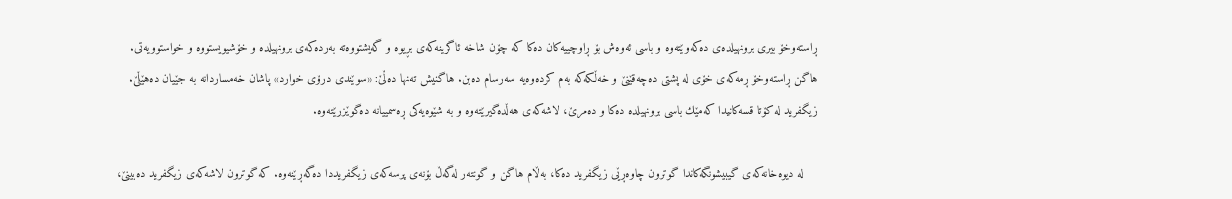ڕاستەوخۆ بیری برونهیلدەی دەكەوێتەوە و باسی ئەوەش بۆ ڕاوچییەكان دەكا كە چۆن شاخە ئاگرینەكەی بڕیوە و گەیشتووەتە بەردەكەی برونهیلدە و خۆشیویستووە و خواستوویەتی. هاگن ڕاستەوخۆ ڕمەكەی خۆی لە پشتی دەچەقێنێ و خەڵكەكە بەم كردەوەیه ‌سەرسام دەبن. هاگنیش تەنها دەڵێ: «سوێندی درۆی خوارد» پاشان خەمساردانە ‌بە جێیان دەهێڵێ. زیگفرید لە كۆتا قسەكانیدا كەمێك باسی برونهیلدە دەكا و دەمرێ، لاشەكەی هەڵدەگیرێتەوە و بە شێوەیەكی ڕەسمییانە دەگوێزرێتەوە.

    لە دیوەخانەكەی گیبیشونگەكاندا گوترون چاوەڕێی زیگفرید دەكا، بەڵام هاگن و گونتەر لەگەڵ بۆنەی پرسەكەی زیگفریددا دەگەڕێنەوه. كە گوترون لاشەكەی زیگفرید دەبینێ،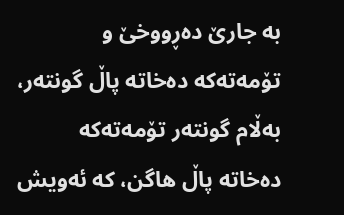بە جارێ دەڕووخێ و تۆمەتەكە دەخاتە پاڵ گونتەر، بەڵام گونتەر تۆمەتەكە دەخاتە پاڵ هاگن، كە ئەویش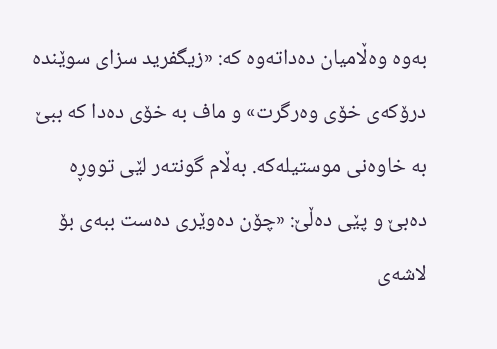بەوە وەڵامیان دەداتەوە كە: «زیگفرید سزای سوێندە درۆکەی خۆی وەرگرت» و ماف بە خۆی دەدا كە ببێ بە خاوەنی موستیلەكه. بەڵام گونتەر لێی تووڕە دەبێ و پێی دەڵێ: «چۆن دەوێری دەست ببەی بۆ لاشەی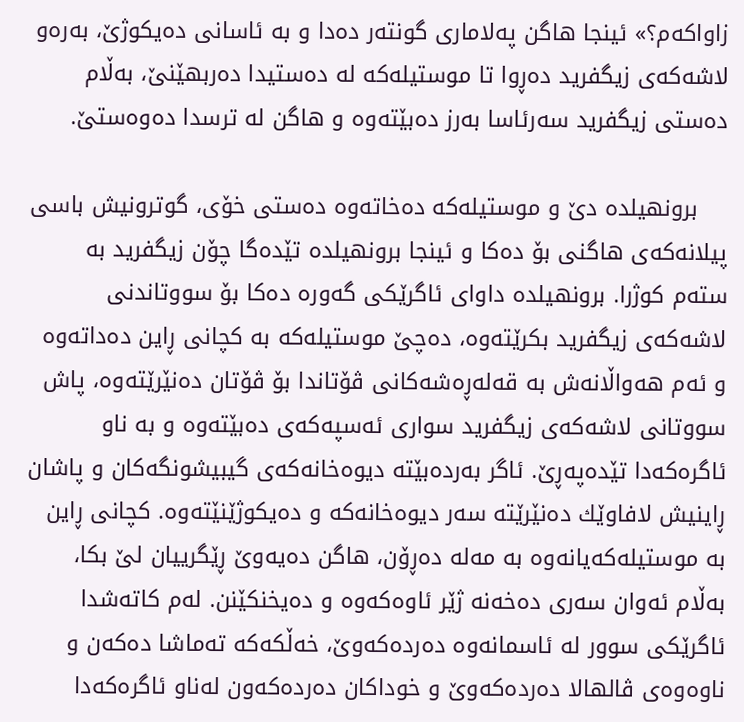زاواکەم؟» ئینجا هاگن پەلاماری گونتەر دەدا و بە ئاسانی دەیكوژێ، بەرەو لاشەكەی زیگفرید دەڕوا تا موستیلەكە لە دەستیدا دەربهێنێ، بەڵام دەستی زیگفرید سەرئاسا بەرز دەبێتەوە و هاگن لە ترسدا دەوەستێ.

    برونهیلدە دێ و موستیلەكە دەخاتەوە دەستی خۆی، گوترونیش باسی پیلانەکەی هاگنی بۆ دەکا و ئینجا برونهیلدە تێدەگا چۆن زیگفرید بە ستەم كوژرا. برونهیلدە داوای ئاگرێكی گەورە دەكا بۆ سووتاندنی لاشەكەی زیگفرید بکرێتەوە، دەچێ موستیلەكە بە كچانی ڕاین دەداتەوە و ئەم هەواڵانەش بە قەلەڕەشەكانی ڤۆتاندا بۆ ڤۆتان دەنێرێتەوە، پاش سووتانی لاشەكەی زیگفرید سواری ئەسپەكەی دەبێتەوە و بە ناو ئاگرەكەدا تێدەپەڕێ. ئاگر بەردەبێتە دیوەخانەكەی گیبیشونگەكان و پاشان ڕاینیش لافاوێك دەنێرێتە سەر دیوەخانەكە و دەیكوژێنێتەوە. كچانی ڕاین بە موستیلەكەیانەوە بە مەلە دەڕۆن، هاگن دەیەوێ ڕێگرییان لێ بكا، بەڵام ئەوان سەری دەخەنە ژێر ئاوەكەوە و دەیخنكێنن. لەم كاتەشدا ئاگرێكی سوور لە ئاسمانەوە دەردەكەوێ، خەڵكەكە تەماشا دەكەن و ناوەوەی ڤالهالا دەردەكەوێ و خوداكان دەردەكەون لەناو ئاگرەكەدا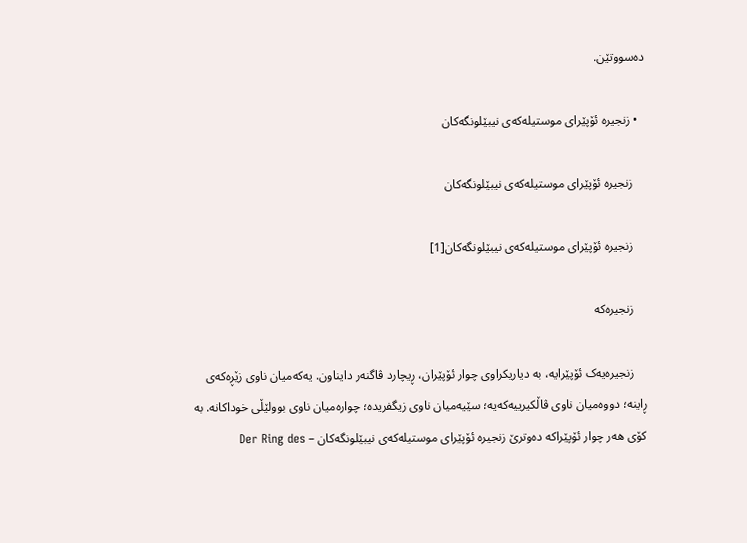دەسووتێن.

  • زنجیرە ئۆپێرای موستیلەکەی نیبێلونگەکان

    زنجیرە ئۆپێرای موستیلەکەی نیبێلونگەکان

    زنجیرە ئۆپێرای موستیلەکەی نیبێلونگەکان[1]

    زنجیرەکە

    زنجیرەیەک ئۆپێرایە، بە دیاریکراوی چوار ئۆپێران، ڕیچارد ڤاگنەر دایناون. یەکەمیان ناوی زێڕەکەی ڕاینە؛ دووەمیان ناوی ڤاڵکیرییەکەیە؛ سێیەمیان ناوی زیگفریدە؛ چوارەمیان ناوی بوولێڵی خوداکانە. بە کۆی هەر چوار ئۆپێراکە دەوترێ زنجیرە ئۆپێرای موستیلەكەی نیبێلونگەكان – Der Ring des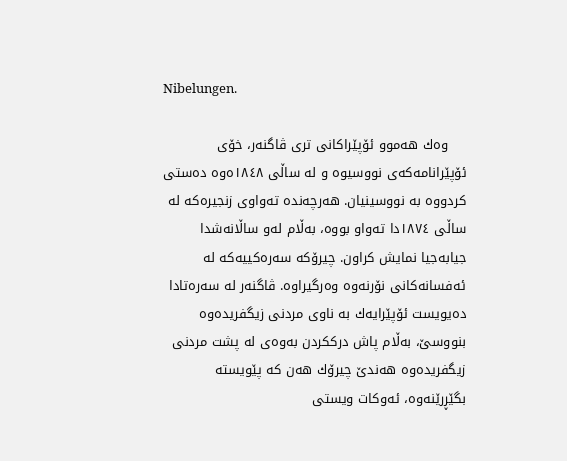Nibelungen.

    وەك هەموو ئۆپێراكانی تری ڤاگنەر، خۆی ئۆپێرانامەکەی نووسیوە و لە ساڵی ١٨٤٨ەوە دەستی كردووە بە نووسینیان. هەرچەندە تەواوی زنجیرەكە لە ساڵی ١٨٧٤دا تەواو بووە، بەڵام لەو ساڵانەشدا جیابەجیا نمایش كراون. چیرۆكە سەرەكییەكە لە ئەفسانەكانی نۆرنەوە وەرگیراوه. ڤاگنەر لە سەرەتادا دەیویست ئۆپێرایەك بە ناوی مردنی زیگفریدەوە‌ بنووسێ، بەڵام پاش درككردن بەوەی لە پشت مردنی زیگفریدە‌وە هەندێ چیرۆك هەن كە پێویستە بگێڕرێنەوە، ئەوكات ویستی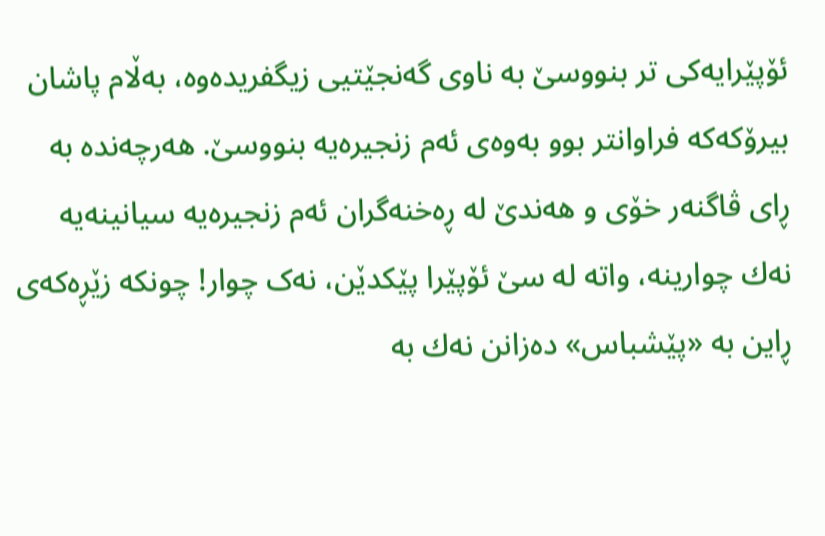ئۆپێرایەكی تر بنووسێ بە ناوی گەنجێتیی زیگفریدەوە، بەڵام پاشان بیرۆكەكە فراوانتر بوو بەوەی ئەم زنجیرەیە بنووسێ. هەرچەندە بە ڕای ڤاگنەر خۆی و هەندێ لە ڕەخنەگران ئەم زنجیرەیە سیانینەیە نەك چوارینە، واتە لە سێ ئۆپێرا پێکدێن، نەک چوار! چونكە زێڕەکەی ڕاین بە «پێشباس» دەزانن نەك بە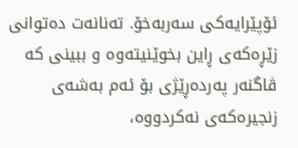ئۆپێرایەكی سەربەخۆ. تەنانەت دەتوانی زێڕەکەی ڕاین بخوێنیتەوە و ببینی کە ڤاگنەر پەردەڕێژی بۆ ئەم بەشەی زنجیرەكەی نەكردووە،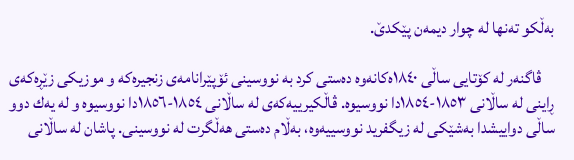بەڵکو تەنها لە چوار دیمەن پێكدێ.

    ڤاگنەر لە كۆتایی ساڵی ١٨٤٠ەکانەوە دەستی كرد بە نووسینی ئۆپێرانامەی زنجیرەكە و موزیكی زێڕەکەی ڕاینی لە ساڵانی ١٨٥٣-١٨٥٤دا نووسیوه. ڤاڵكیرییەكەی لە ساڵانی ١٨٥٤-١٨٥٦دا نووسیوە و لە یەك دوو ساڵی دواییشدا بەشێكی لە زیگفرید نووسییەوە، بەڵام دەستی هەڵگرت لە نووسینی. پاشان لە ساڵانی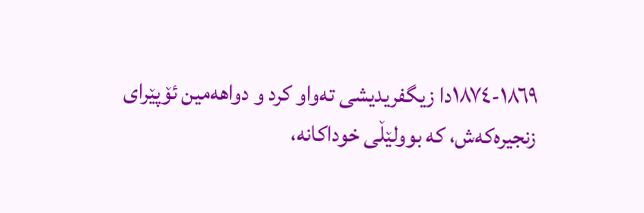١٨٦٩-١٨٧٤دا زیگفریدیشی تەواو كرد و دواهەمین ئۆپێرای زنجیرەکەش، کە بوولێڵی خوداكانە،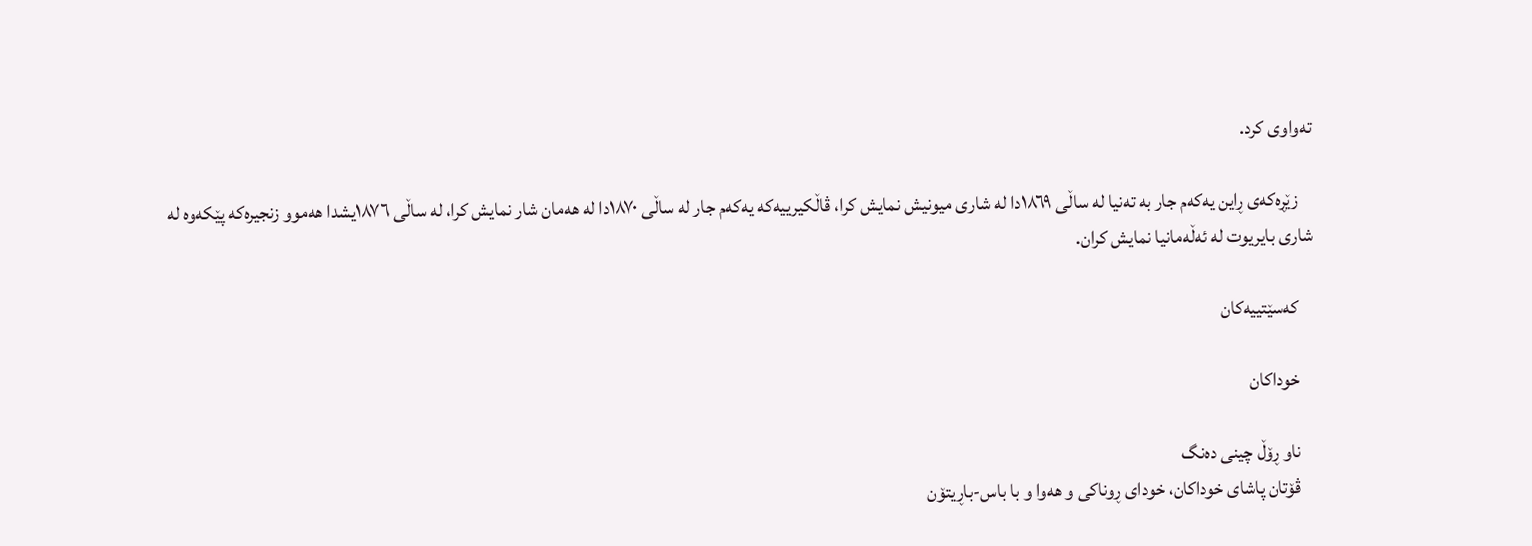تەواوی کرد.

    زێڕەکەی ڕاین یەكەم جار بە تەنیا لە ساڵی ١٨٦٩دا لە شاری میونیش نمایش كرا، ڤاڵكیرییەكە یەكەم جار لە ساڵی ١٨٧٠دا لە هەمان شار نمایش كرا، لە ساڵی ١٨٧٦یشدا هەموو زنجیرەكە پێكەوە لە شاری بایریوت لە ئەڵەمانیا نمایش كران.

    کەسێتییەکان

    خوداكان

    ناو ڕۆڵ چینی دەنگ
    ڤۆتان پاشای خوداكان، خودای ڕوناكی و هەوا و با باس-باڕیتۆن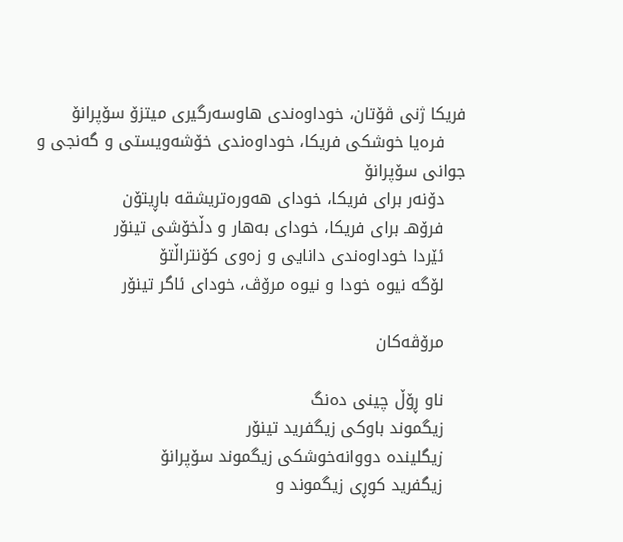فریكا ژنی ڤۆتان، خوداوەندی هاوسەرگیری میتزۆ سۆپرانۆ
    فرەیا خوشكی فریكا، خوداوەندی خۆشەویستی و گەنجی و جوانی سۆپرانۆ
    دۆنەر برای فریكا، خودای هەورەتریشقە باڕیتۆن
    فرۆهـ برای فریكا، خودای بەهار و دڵخۆشی تینۆر
    ئێردا خوداوەندی دانایی و زەوی كۆنتراڵتۆ
    لۆگە نیوە خودا و نیوە مرۆڤ، خودای ئاگر تینۆر

    مرۆڤەكان

    ناو ڕۆڵ چینی دەنگ
    زیگموند باوكی زیگفرید تینۆر
    زیگلیندە دووانەخوشكی زیگموند سۆپرانۆ
    زیگفرید كوڕی زیگموند و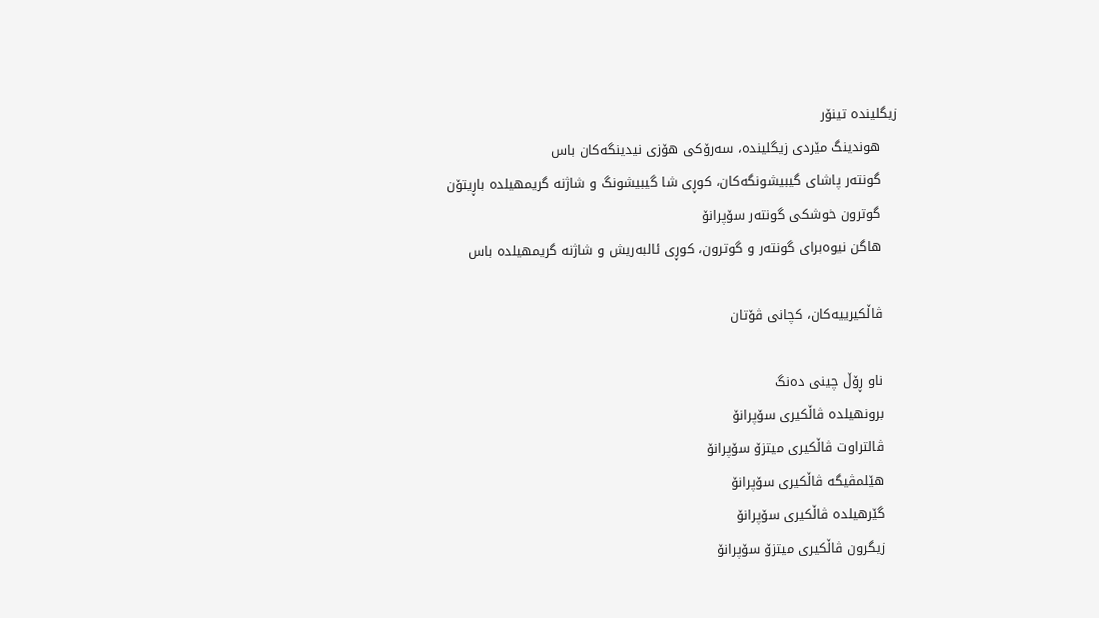زیگلیندە تینۆر
    هوندینگ مێردی زیگلیندە، سەرۆکی هۆزی نیدینگەكان باس
    گونتەر پاشای گیبیشونگەكان، كوڕی شا گیبیشونگ و شاژنە گریمهیلدە باڕیتۆن
    گوترون خوشكی گونتەر سۆپرانۆ
    هاگن نیوەبرای گونتەر و گوترون، كوڕی ئالبەریش و شاژنە گریمهیلدە باس

    ڤاڵكیرییەكان، كچانی ڤۆتان

    ناو ڕۆڵ چینی دەنگ
    برونهیلدە ڤاڵكیری سۆپرانۆ
    ڤالتراوت ڤاڵكیری میتزۆ سۆپرانۆ
    هێلمڤیگە ڤاڵكیری سۆپرانۆ
    گێرهیلدە ڤاڵكیری سۆپرانۆ
    زیگرون ڤاڵكیری میتزۆ سۆپرانۆ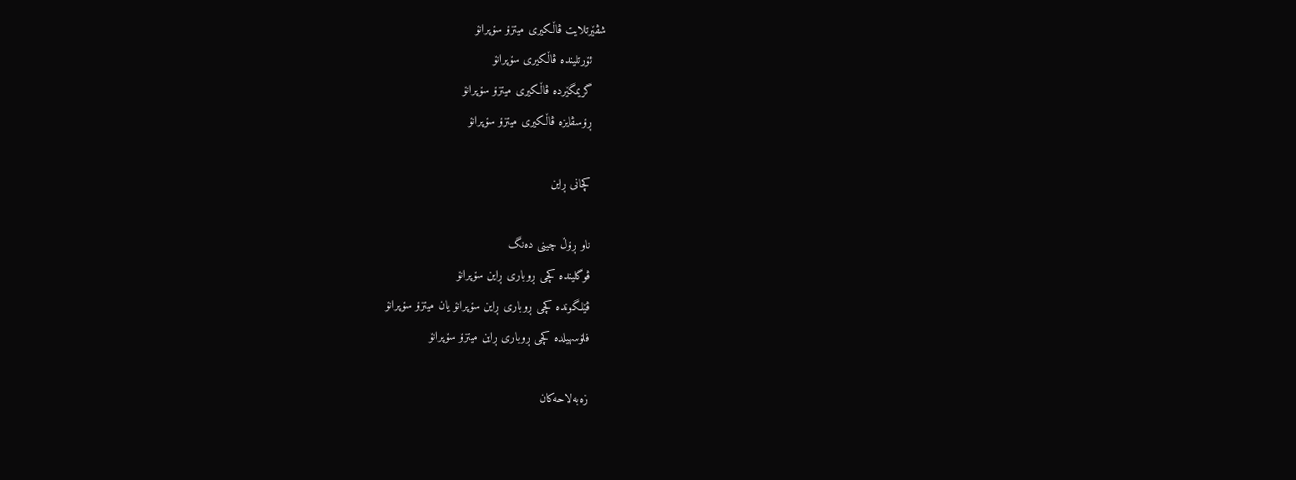شڤێرتلایت ڤاڵكیری میتزۆ سۆپرانۆ
    ئۆرتلیندە ڤاڵكیری سۆپرانۆ
    گریمگێردە ڤاڵكیری میتزۆ سۆپرانۆ
    ڕۆسڤایزە ڤاڵكیری میتزۆ سۆپرانۆ

    كچانی ڕاین

    ناو ڕۆڵ چینی دەنگ
    ڤوگلیندە كچی ڕوباری ڕاین سۆپرانۆ
    ڤێلگوندە كچی ڕوباری ڕاین سۆپرانۆ یان میتزۆ سۆپرانۆ
    فلۆسهیلدە كچی ڕوباری ڕاین میتزۆ سۆپرانۆ

    زەبەلاحەكان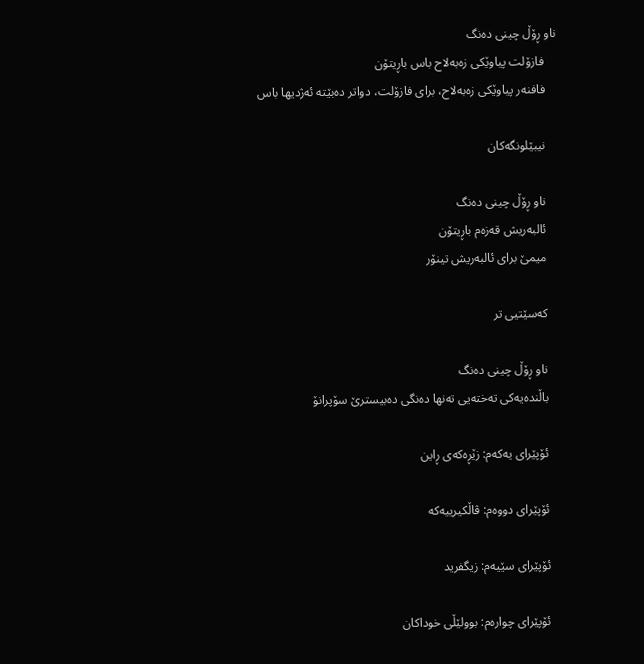ناو ڕۆڵ چینی دەنگ
    فازۆلت پیاوێكی زەبەلاح باس باڕیتۆن
    فافنەر پیاوێكی زەبەلاح، برای فازۆلت، دواتر دەبێتە ئەژدیها باس

    نیبێلونگەكان

    ناو ڕۆڵ چینی دەنگ
    ئالبەریش قەزەم باڕیتۆن
    میمێ برای ئالبەریش تینۆر

    کەسێتیی تر

    ناو ڕۆڵ چینی دەنگ
    باڵندەیەكی تەختەیی تەنها دەنگی دەبیسترێ سۆپرانۆ

    ئۆپێرای یەکەم: زێڕەکەی ڕاین

    ئۆپێرای دووەم: ڤاڵکیرییەکە

    ئۆپێرای سێیەم: زیگفرید

    ئۆپێرای چوارەم: بوولێڵی خوداکان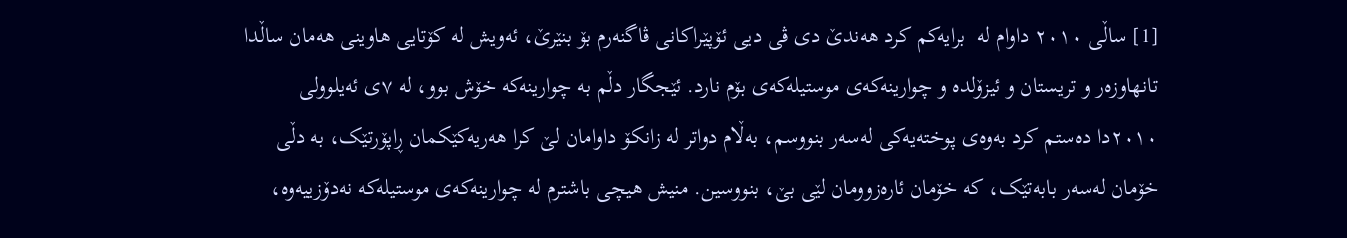[1] ساڵی ٢٠١٠ داوام لە  برایەکم کرد هەندێ دی ڤی دیی ئۆپێراکانی ڤاگنەرم بۆ بنێرێ، ئەویش لە کۆتایی هاوینی هەمان ساڵدا تانهاوزەر و تریستان و ئیزۆلدە و چوارینەکەی موستیلەکەی بۆم نارد. ئێجگار دڵم بە چوارینەکە خۆش بوو، لە ٧ی ئەیلوولی ٢٠١٠دا دەستم کرد بەوەی پوختەیەکی لەسەر بنووسم، بەڵام دواتر لە زانکۆ داوامان لێ کرا هەریەکێکمان ڕاپۆرتێک، بە دڵی خۆمان لەسەر بابەتێک، کە خۆمان ئارەزوومان لێی بێ، بنووسین. منیش هیچی باشترم لە چوارینەکەی موستیلەکە نەدۆزییەوە،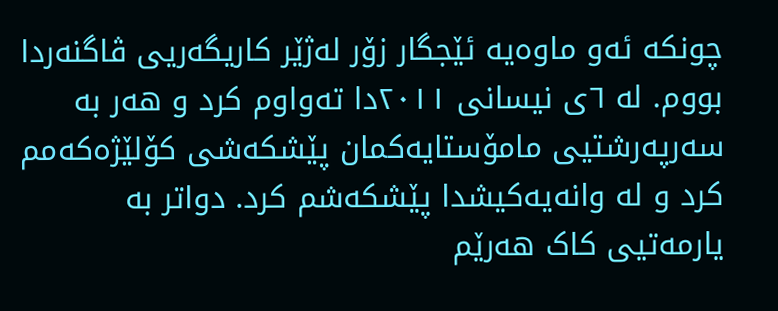چونکە ئەو ماوەیە ئێجگار زۆر لەژێر کاریگەریی ڤاگنەردا بووم. لە ٦ی نیسانی ٢٠١١دا تەواوم کرد و هەر بە سەرپەرشتیی مامۆستایەکمان پێشکەشی کۆلێژەکەمم کرد و لە وانەیەکیشدا پێشکەشم کرد. دواتر بە یارمەتیی کاک هەرێم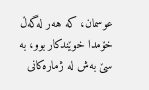عوسمان، کە هەر لەگەڵ خۆمدا خوێندکار بوو، بە سێ بەش لە ژمارەکانی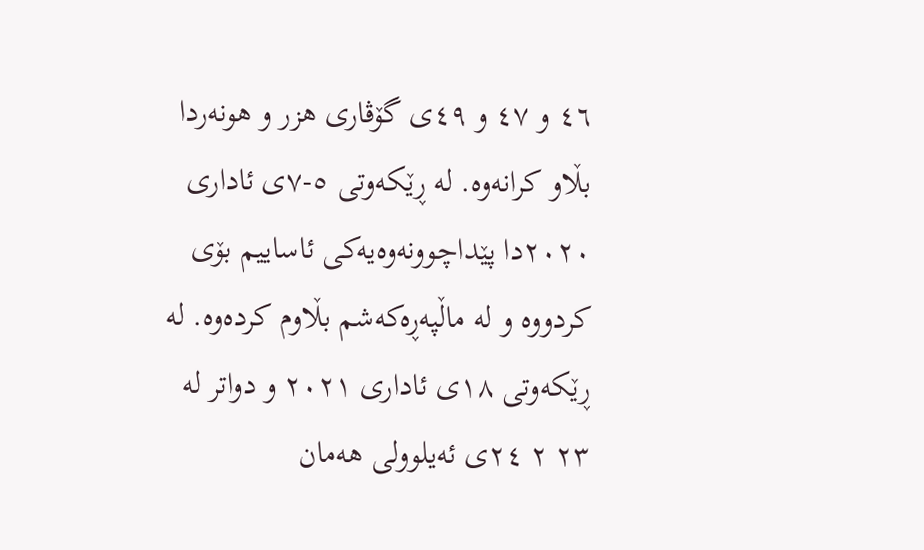٤٦ و ٤٧ و ٤٩ی گۆڤاری هزر و هونەردا بڵاو کرانەوە. لە ڕێکەوتی ٥-٧ی ئاداری ٢٠٢٠دا پێداچوونەوەیەکی ئاساییم بۆی کردووە و لە ماڵپەڕەکەشم بڵاوم کردەوە. لە ڕێکەوتی ١٨ی ئاداری ٢٠٢١ و دواتر لە ٢٣ ٢ ٢٤ی ئەیلوولی هەمان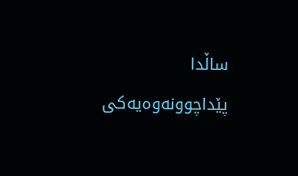ساڵدا پێداچوونەوەیەکی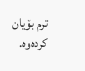ترم بۆیان کردەوە.